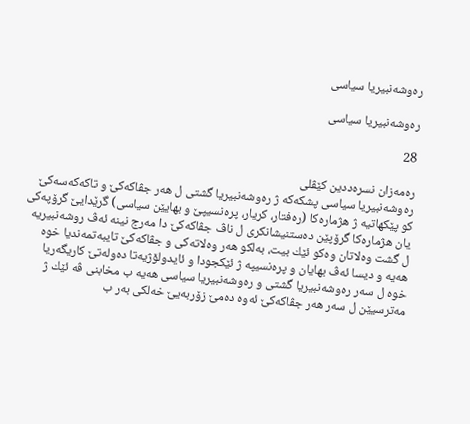ره‌وشه‌نبیریا سیاسى

ره‌وشه‌نبیریا سیاسى

28

ره‌مه‌زان نسره‌ددین كێڤلى
ره‌وشه‌نبیریا سیاسى پشكه‌كه‌ ژ ره‌وشه‌نبیریا گشتى ل هه‌ر جڤاكه‌كێ و تاكه‌كه‌سه‌كێ كو پێكهاتیه‌ ژ هژماره‌كا (ره‌فتار، كریار، پره‌نسیپێ و بهایێن سیاسى) گرێدایێ گرۆپه‌كی یان هژماره‌كا گرۆپێن ده‌ستنیشانكرى ل ناڤ جڤاكه‌كێ دا مه‌رج نینه‌ ئه‌ڤ روشه‌نبیریه‌ ل گشت وه‌لاتان وه‌كو ئێك بیت، به‌لكو هه‌ر وه‌لاته‌كی و جڤاكه‌كێ تایبه‌تمه‌ندیا خوه‌ هه‌یه‌ و دیسا ئه‌ڤ بهایان و پره‌نسیپه‌ ژ ئێكجودا و ئایدولۆژیه‌تا ده‌وله‌تێ كاریگه‌ریا خوه‌ ل سه‌ر ره‌وشه‌نبیریا گشتى و ره‌وشه‌نبیریا سیاسى هه‌یه‌ ب مخابنى ڤه‌ ئێك ژ مه‌ترسیێن ل سه‌ر هه‌ر جڤاكه‌كێ ئه‌وه‌ ده‌مێ زۆربه‌یێ خه‌لكى به‌ر ب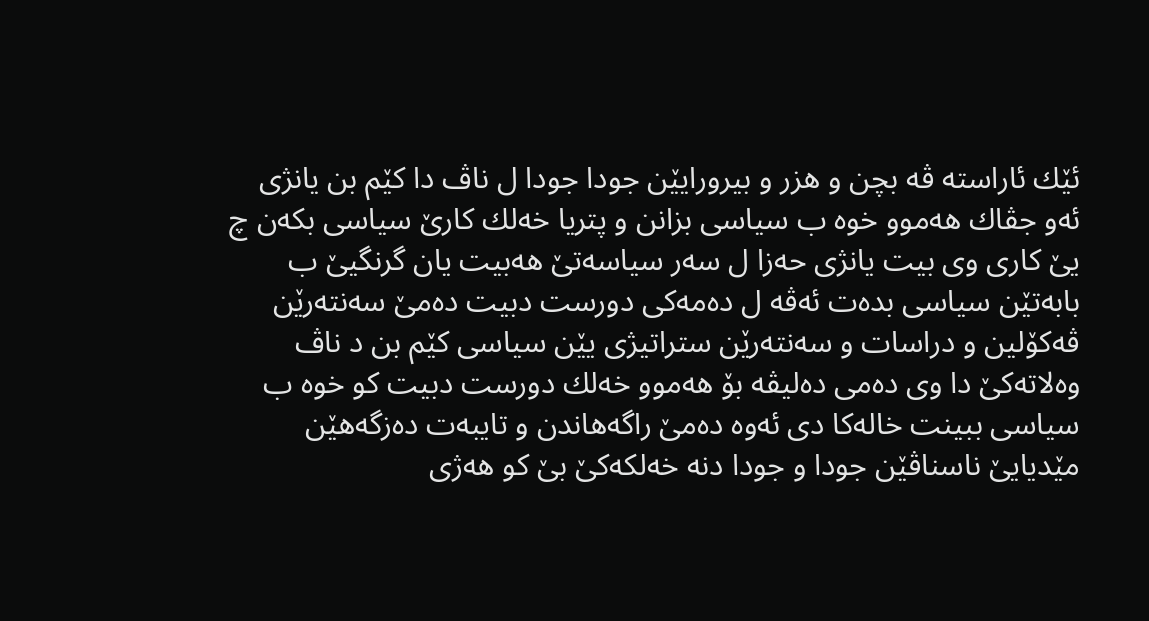ئێك ئاراسته‌ ڤه‌ بچن و هزر و بیرورایێن جودا جودا ل ناڤ دا كێم بن یانژى ئه‌و جڤاك هه‌موو خوه‌ ب سیاسى بزانن و پتریا خه‌لك كارێ سیاسى بكه‌ن چ یێ كارى وى بیت یانژى حه‌زا ل سه‌ر سیاسه‌تێ هه‌بیت یان گرنگیێ ب بابه‌تێن سیاسى بده‌ت ئه‌ڤه‌ ل ده‌مه‌كی دورست دبیت ده‌مێ سه‌نته‌رێن ڤه‌كۆلین و دراسات و سه‌نته‌رێن ستراتیژى یێن سیاسى كێم بن د ناڤ وه‌لاته‌كێ دا وى ده‌مى ده‌لیڤه‌ بۆ هه‌موو خه‌لك دورست دبیت كو خوه‌ ب سیاسى ببینت خاله‌كا دى ئه‌وه‌ ده‌مێ راگه‌هاندن و تایبه‌ت ده‌زگه‌هێن مێدیایێ ناسناڤێن جودا و جودا دنه‌ خه‌لكه‌كێ بێ كو هه‌ژى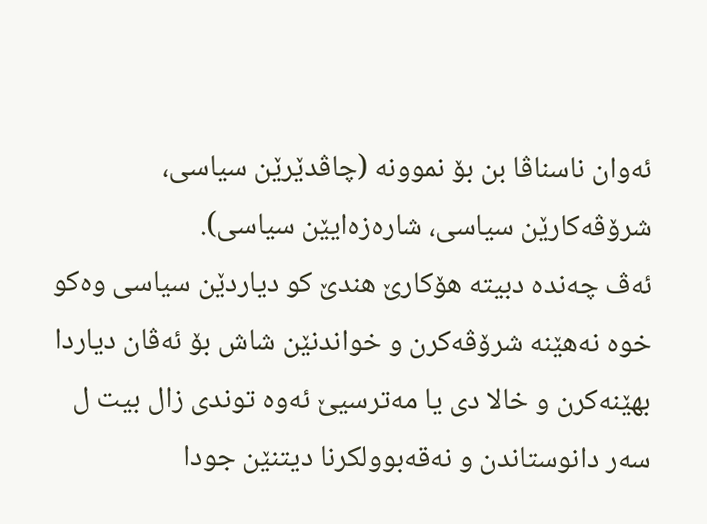ئه‌وان ناسناڤا بن بۆ نموونه‌ (چاڤدێرێن سیاسى، شرۆڤه‌كارێن سیاسى، شاره‌زه‌ایێن سیاسى).
ئه‌ڤ چه‌نده‌ دبیته‌ هۆكارێ هندێ كو دیاردێن سیاسى وه‌كو خوه‌ نه‌هێنه‌ شرۆڤه‌كرن و خواندنێن شاش بۆ ئه‌ڤان دیاردا بهێنه‌كرن و خالا دى یا مه‌ترسیێ ئه‌وه‌ توندى زال بیت ل سه‌ر دانوستاندن و نه‌قه‌بوولكرنا دیتنێن جودا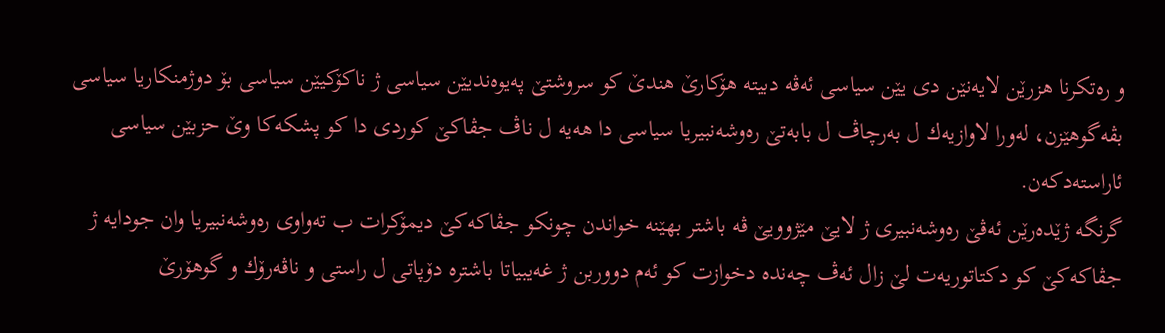و ره‌تكرنا هزرێن لایه‌نێن دى یێن سیاسى ئه‌ڤه‌ دبیته‌ هۆكارێ هندێ كو سروشتێ په‌یوه‌ندیێن سیاسى ژ ناكۆكیێن سیاسى بۆ دوژمنكاریا سیاسى بڤه‌گوهێزن، له‌ورا لاوازیه‌ك ل به‌رچاڤ ل بابه‌تێ ره‌وشه‌نبیریا سیاسى دا هه‌یه‌ ل ناڤ جڤاكێ كوردى دا كو پشكه‌كا وێ حزبێن سیاسى ئاراسته‌دكه‌ن.
گرنگه‌ ژێده‌رێن ئه‌ڤێ ره‌وشه‌نبیرى ژ لایێ مێژوویێ ڤه‌ باشتر بهێنه‌ خواندن چونكو جڤاكه‌كێ دیمۆكرات ب ته‌واوى ره‌وشه‌نبیریا وان جودایه‌ ژ جڤاكه‌كێ كو دكتاتوریه‌ت لێ زال ئه‌ڤ چه‌نده‌ دخوازت كو ئه‌م دووربن ژ غه‌یبیاتا باشتره‌ دۆپاتى ل راستى و ناڤه‌رۆك و گوهۆرێ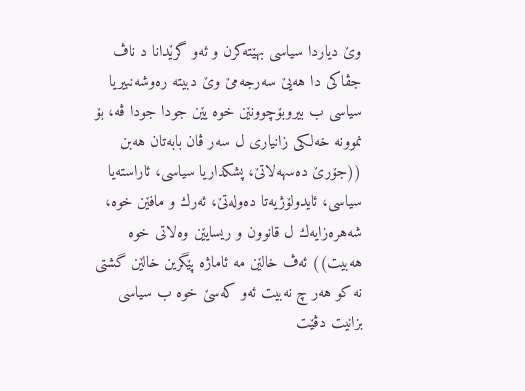وێ دیاردا سیاسى بهێته‌كرن و ئه‌و گرێدانا د ناڤ جڤاكى دا هه‌یێ سه‌رجه‌مێ وێ دبیته‌ ره‌وشه‌نبیریا سیاسى ب بیروبۆچوونێن خوه‌ یێن جودا جودا ڤه‌، بۆ نموونه‌ خه‌لكى زانیارى ل سه‌ر ڤان بابه‌تان هه‌بن ((جۆرێ ده‌سهه‌لاتێ، پشكداریا سیاسى، ئاراسته‌یا سیاسى، ئایدولۆژیه‌تا ده‌وله‌تێ، ئه‌رك و مافێن خوه‌، شه‌هره‌زایه‌ك ل قانوون و ریسایێن وه‌لاتى خوه‌ هه‌بیت)) ئه‌ڤ خالێن مه‌ ئاماژه‌ پێگرین خالێن گشتى نه‌ كو هه‌ر چ نه‌بیت ئه‌و كه‌سێ خوه‌ ب سیاسى بزانیت دڤێت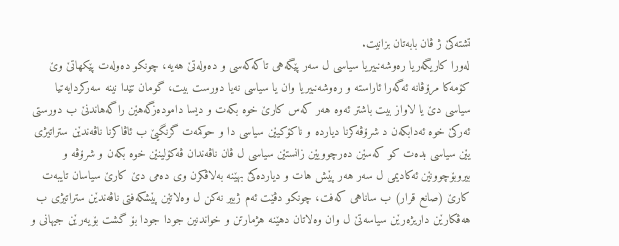تشته‌كێ ژ ڤان بابه‌تان بزانیت.
له‌ورا كاریگه‌ریا ره‌وشه‌نبیریا سیاسى ل سه‌ر پێگه‌هى تاكه‌كه‌سى و ده‌وله‌تێ هه‌یه‌، چونكو ده‌وله‌ت پێكهاتێ وێ كۆمه‌كا مرۆڤانه‌ ئه‌گه‌را ئاراسته‌ و ره‌وشه‌نبیریا وان یا سیاسى نه‌یا دورست بیت، گومان تێدا نینه‌ سه‌ركردایه‌تیا سیاسى دێ یا لاواز بیت باشتر ئه‌وه‌ هه‌ر كه‌س كارێ خوه‌ بكه‌ت و دیسا داموده‌زگه‌هێن راگه‌هاندنێ ب دورستى ئه‌ركێ خوه‌ ئه‌دابكه‌ن د شرۆڤه‌كرنا دیارده‌ و ناكۆكیێن سیاسى دا و حوكمه‌ت گرنگیێ ب ئاڤاكرنا ناڤه‌ندێن ستراتیژی یێن سیاسى بده‌ت كو كه‌سێن ده‌رچوویێن زانستێن سیاسى ل ڤان ناڤه‌ندان ڤه‌كۆلینێن خوه‌ بكه‌ن و شرۆڤه‌ و بیروبۆچوونێن ئه‌كادیمى ل سه‌ر هه‌ر پێش هات و دیارده‌كێ بهێنه‌ به‌لاڤكرن وى ده‌مى دێ كارێ سیاسان تایبه‌ت كارێ (صانع قرار) ب ساناهى كه‌فت، چونكو دڤێت ئه‌م ژبیر نه‌كن ل وه‌لاتێن پێشكه‌فتى ناڤه‌ندێن ستراتیژى ب هه‌ڤكارێن داریژه‌رێن سیاسه‌تێ ل وان وه‌لاتان دهێنه‌ هژمارتن و خواندنین جودا جودا بۆ گشت بۆیه‌رێن جیهانى و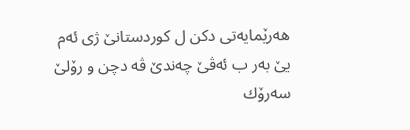هه‌رێمایه‌تى دكن ل كوردستانێ ژى ئه‌م یێ به‌ر ب ئه‌ڤێ چه‌ندێ ڤه‌ دچن و رۆلێ سه‌رۆك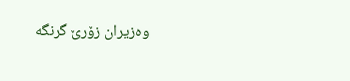وه‌زیران زۆرێ گرنگه‌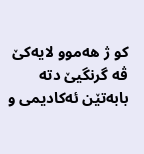كو ژ هه‌موو لایه‌كێ ڤه‌ گرنگیێ دته‌ بابه‌تێن ئه‌كادیمى و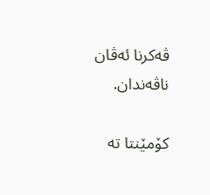ڤه‌كرنا ئه‌ڤان ناڤه‌ندان.

کۆمێنتا تە